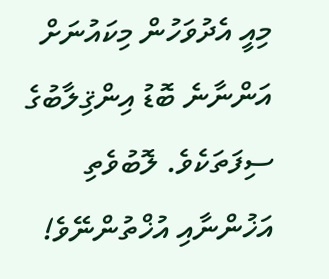މިއީ އެދުވަހުން މިކައުނަށް އަންނާނެ ބޮޑު އިންޤިލާބުގެ ސިފަތަކެވެ. ލޮބުވެތި އަޚުންނާއި އުޚްތުންނޭވެ!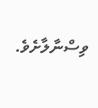ވިސްނާލާށެވެ.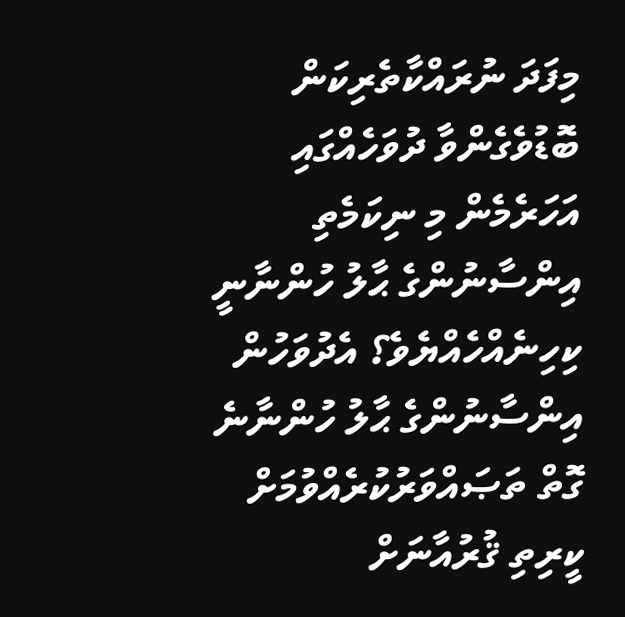މިފަދަ ނުރައްކާތެރިކަން ބޮޑުވެގެންވާ ދުވަހެއްގައި އަހަރެމެން މި ނިކަމެތި އިންސާނުންގެ ޙާލު ހުންނާނީ ކިހިނެއްހެއްޔެވެ؟ އެދުވަހުން އިންސާނުންގެ ޙާލު ހުންނާނެ ގޮތް ތަޞައްވަރުކުރެއްވުމަށް ކީރިތި ޤުރުއާނަށް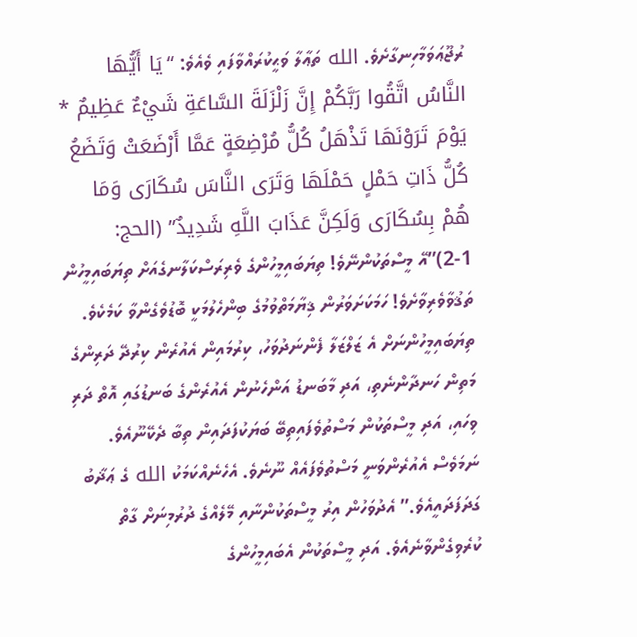ރުޖޫޢަވަމާހިނގާށެވެ. الله ތަޢާލާ ވަޙީކުރައްވާފައި ވެއެވެ: “يَا أَيُّهَا النَّاسُ اتَّقُوا رَبَّكُمْ إِنَّ زَلْزَلَةَ السَّاعَةِ شَيْءٌ عَظِيمٌ * يَوْمَ تَرَوْنَهَا تَذْهَلُ كُلُّ مُرْضِعَةٍ عَمَّا أَرْضَعَتْ وَتَضَعُ كُلُّ ذَاتِ حَمْلٍ حَمْلَهَا وَتَرَى النَّاسَ سُكَارَى وَمَا هُمْ بِسُكَارَى وَلَكِنَّ عَذَابَ اللَّهِ شَدِيدٌ” (الحج: 1-2)”އޭ މީސްތަކުންނޭވެ! ތިޔަބައިމީހުންގެ ވެރިރަސްކަލާނގެއަށް ތިޔަބައިމީހުން ތަޤުވާވެރިވާށެވެ! ހަމަކަށަވަރުން ޤިޔާމަތްވުމުގެ ބިންހެލުމަކީ ބޮޑުވެގެންވާ ކަމެކެވެ. ތިޔަބައިމީހުންނަށް އެ ޒަލްޒަލާ ފެންނަދުވަހު، ކިރުމައިން އެއުރެން ކިރުދޭ ދަރިންގެ މަތިން ހަނދާންނެތި، އަދި މާބަނޑު އަންހެނުން އެއުރެންގެ ބަނޑުގައި އޮތް ދަރި ވިހައި، އަދި މީސްތަކުން މަސްތުވެފައިތިބޭ ބަޔަކުފަދައިން ތިބާ ދެކޭނޫއެވެ. ނަމަވެސް އެއުރެންވަނީ މަސްތުވެފައެއް ނޫނެވެ. އެހެނެއްކަމަކު الله ގެ ޢަޛާބު ގަދަފަދައީއެވެ.” އެދުވަހުން އިރު މީސްތަކުންނާއި މޭލެއްގެ ދުރުމިނަށް ގާތް ކުރެވިގެންވާނެއެވެ. އަދި މީސްތަކުން އެބައިމީހުންގެ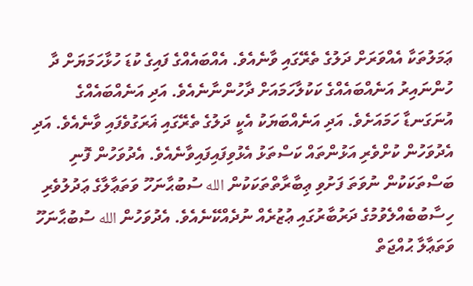ޢަމަލުތަކާ އެއްވަރަށް ދަލުގެ ތެރޭގައި ވާނެއެވެ. އެއްބައެއްގެ ފައިގެ ކުޑަ ހުޅާހަމަޔަށް ދާ ހުންނައިރު އަނެއްބައެއްގެ ކަކުލާހަމައަށް ދާހުންނާނެއެވެ. އަދި އަނެއްބައެއްގެ އުނަގަނޑާ ހަމައަށެވެ. އަދި އަނެއްބަޔަކު އެކީ ދަލުގެ ތެރޭގައި ޣަރަގުވެފައި ވާނެއެވެ. އަދި އެދުވަހުން ކުށްވެރި އަޅުންތައް ކަސްތަޅު އެޅުވިފައިފައިވާނެއެވެ. އެދުވަހުން ފޮނި ބަސްތަކަކުން ނުވަތަ ފަށުވި ޢިބާރާތްތަކަކުން الله ސުބުޙާނަހޫ ވަތަޢާލާގެ ޢަދުލުވެރި ހިސާބުބެއްލެވުމުގެ ދަރުބާރުގައި ޢުޒުރެއް ނުދެއްކޭނެއެވެ. އެދުވަހުން الله ސުބުޙާނަހޫ ވަތަޢާލާ ޙުއްޖަތް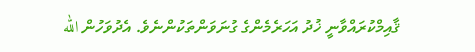ޤާއިމްކުރައްވާނީ ޚުދު އަހަރެމެންގެ ގުނަވަންތަކުންނެވެ. އެދުވަހުން الله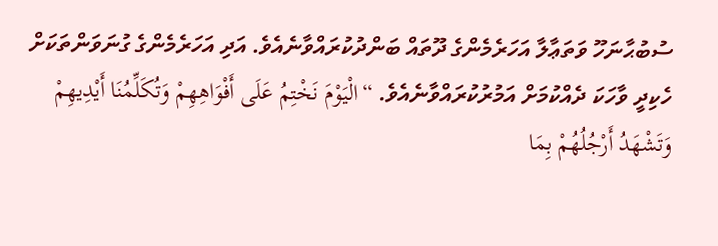ސުބުޙާނަހޫ ވަތަޢާލާ އަހަރެމެންގެ ދޫތައް ބަންދުކުރައްވާނެއެވެ. އަދި އަހަރެމެންގެ ގުނަވަންތަކަށް ހެކިދީ ވާހަކަ ދެއްކުމަށް އަމުރުކުރައްވާނެއެވެ. “الْيَوْمَ نَخْتِمُ عَلَى أَفْوَاهِهِمْ وَتُكَلِّمُنَا أَيْدِيهِمْ وَتَشْهَدُ أَرْجُلُهُمْ بِمَا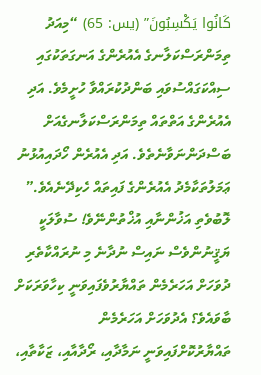كَانُوا يَكْسِبُونَ” (يس: 65) “މިއަދު ތިމަންރަސްކަލާނގެ އެއުރެންގެ އަނގަތަކުގައި ސިއްކަގައްސުވައި ބަންދުކުރައްވާ ހުށީމެވެ. އަދި އެއުރެންގެ އަތްތައް ތިމަންރަސްކަލާނގެއަށް ބަސްދަންނަވާނެތެވެ. އަދި އެއުރެން ހޯދައިއުޅުނު ޢަމަލުތަކާމެދު އެއުރެންގެ ފައިތައް ހެކިދޭނެއެވެ.”
ލޮބުވެތި އަޚުންނާއި އުޚްތުންނޭވެ! ސުވާލަކީ ޔަޤީނުންވެސް ނައިސް ނުދާނެ މި ނުރައްކާތެރި ދުވަހަށް އަހަރެމެން ތައްޔާރުވެފައިވަނީ ކިހާވަރަކަށް ބާވައެވެ؟ އެދުވަހަށް އަހަރެމެން ތައްޔާރުކޮށްފައިވަނީ ނަމާދާއި، ރޯދާއާއި، ޒަކާތާއި،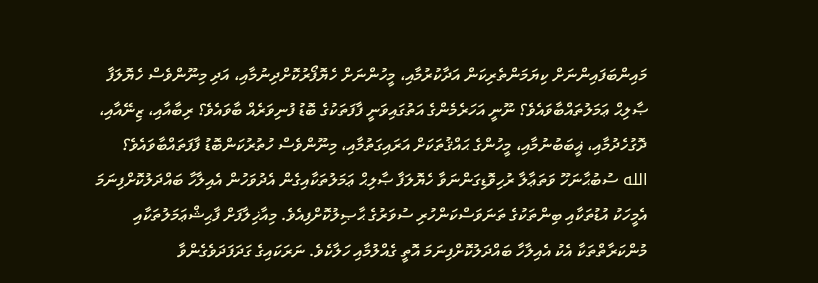މައިންބަފައިންނަށް ކިޔަމަންތެރިކަން އަދާކުރުމާއި، މީހުންނަށް ހެޔޮފޯރުކޮށްދިނުމާއި، އަދި މިނޫންވެސް ހެޔޮލަފާ ޞާލިޙް ޢަމަލުތައްބާވައެވެ؟ ނޫނީ އަހަރެމެންގެ އަތުގައިވަނީ ފާފަތަކުގެ ބޮޑު ފުނިވަރެއް ބާވައެވެ؟ ރިބާއާއި، ޒިނޭއާއި، ދޮގުހެދުމާއި، ޣީބަބުނުމާއި، މީހުންގެ ޙައްޤުތަކަށް އަރައިގަތުމާއި، މިނޫންވެސް ހުތުރުކަންބޮޑު ފާފަތައްބާވައެވެ؟
الله ސުބުޙާނަހޫ ވަތަޢާލާ ރުހިވޮޑިގަންނަވާ ހެޔޮލަފާ ޞާލިޙް ޢަމަލުތަކާއިގެން އެދުވަހުން އެއިލާހާ ބައްދަލުކޮށްފިނަމަ އެމީހަކު އުޑުތަކާއި ބިންތަކުގެ ތަނަވަސްކަންހުރި ސުވަރުގެ ޙާޞިލުކޮށްފިއެވެ. މިއާޚިލާފަށް ފާޙިޝްޢަމަލުތަކާއި މުންކަރާތްތަކާ އެކު އެއިލާހާ ބައްދަލުކޮށްފިނަމަ އޮތީ ގެއްލުމާއި ހަލާކެވެ. ނަރަކައިގެ ގަދަފަދަވެގެންވާ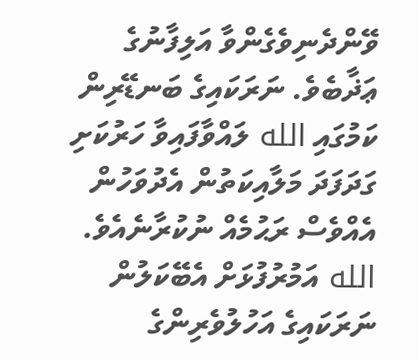ވޭންދެނިވެގެންވާ އަލިފާނުގެ ޢަޛާބެވެ. ނަރަކައިގެ ބަނޑޭރިން ކަމުގައި الله ލައްވާފައިވާ ހަރުކަށި ގަދަފަދަ މަލާއިކަތުން އެދުވަހުން އެއްވެސް ރަޙުމެއް ނުކުރާނެއެވެ. الله އަމުރުފުޅަށް އެބޭކަލުން ނަރަކައިގެ އަހުލުވެރިންގެ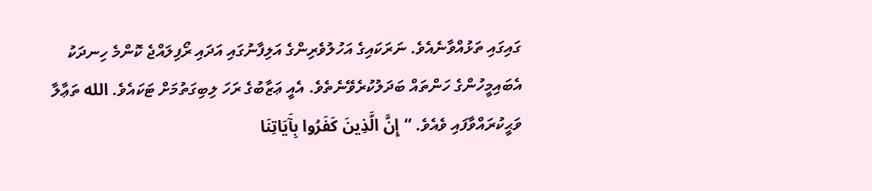ގައިގައި ތަޅުއްވާނެއެވެ. ނަރަކައިގެ އަހުލުވެރިންގެ އަލިފާނުގައި އަދައި ރޯފިލައްޖެ ކޮންމެ ހިނދަކު އެބައިމީހުންގެ ހަންތައް ބަދަލުކުރެވޭނެތެވެ. އެއީ ޢަޒާބުގެ ރަހަ ލިބިގަތުމަށް ޓަކައެވެ. الله ތަޢާލާ ވަޙީކުރައްވާފައި ވެއެވެ. “إِنَّ الَّذِينَ كَفَرُوا بِآَيَاتِنَا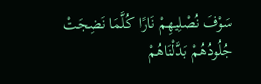سَوْفَ نُصْلِيهِمْ نَارًا كُلَّمَا نَضِجَتْ جُلُودُهُمْ بَدَّلْنَاهُمْ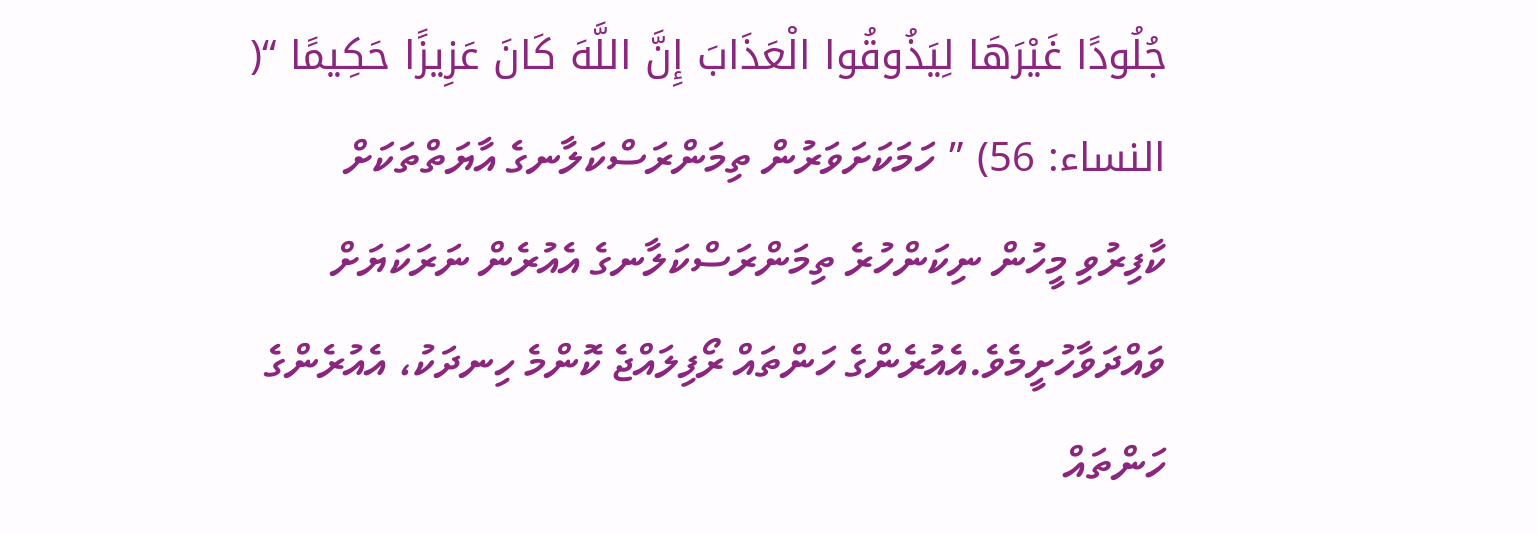جُلُودًا غَيْرَهَا لِيَذُوقُوا الْعَذَابَ إِنَّ اللَّهَ كَانَ عَزِيزًا حَكِيمًا “( النساء: 56) ” ހަމަކަށަވަރުން ތިމަންރަސްކަލާނގެ އާޔަތްތަކަށް ކާފިރުވި މީހުން ނިކަންހުރެ ތިމަންރަސްކަލާނގެ އެއުރެން ނަރަކަޔަށް ވައްދަވާހުށީމެވެ.އެއުރެންގެ ހަންތައް ރޯފިލައްޖެ ކޮންމެ ހިނދަކު، އެއުރެންގެ ހަންތައް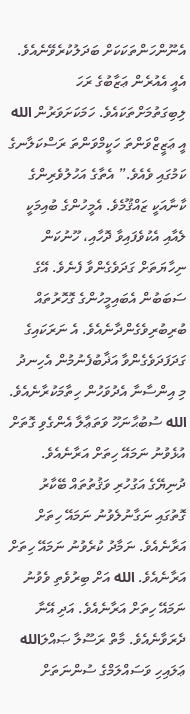އެނޫންހަންތަކަކަށް ބަދަލުކުރެވޭނެއެވެ. އެއީ އެއުރެން ޢަޒާބުގެ ރަހަ ލިބިގަތުމަށްތަކައެވެ. ހަމަކަށަވަރުން الله އީ ޢަޒީޒްވަންތަ ހަކީމްވަންތަ ރަސްކަލާނގެ ކަމުގައި ވެއެވެ.” އެތާގެ އަހުލުވެރިންގެ ކާނާއަކީ ޒައްޤޫމެވެ. އެމީހުންގެ ބުއިމަކީ ލެއާއި އެކުވެފައިވާ ދޮހާއި، ހޫނުކަން ނިހާޔަތަށް ގަދަވެގެންވާ ފެނެވެ. އޭގެ ސަބަބުން އެބައިމީހުންގެ ގޮހޮރުތައް ބުރިބުރިވެގެންދާނެއެވެ. އެ ނަރަކައިގެ ގަދަފަދަވެގެންވާ އަޛާބުފެނުމުން އެހިނދު މި އިންސާނާ އެދުވަހުން ހިތާމަކުރާނެއެވެ. الله ސުބުޙާނަހޫ ވަތަޢާލާ އެންގެވި ގޮތަށް އުޅެވުނު ނަމައޭ ހިތަށް އަރާނެއެވެ. ދުނިޔޭގެ އަގުހުރި ވަޤުތުތައް ބޭކާރު ގޮތުގައި ނަގާނުލެވުނު ނަމައޭ ހިތަށް އަރާނެއެވެ. ނަމާދު ކުރެވުނު ނަމައޭ ހިތަށް އަރާނެއެވެ. الله އަށް ބިރުވެތި ވެވުނު ނަމައޭ ހިތަށް އަރާނެއެވެ. އަދި އޭނާ ދެރަވާނެއެވެ. މާތް ރަސޫލާ ޞައްލަالله ޢަލައިހި ވަސައްލަމްގެ ސުންނަތަށް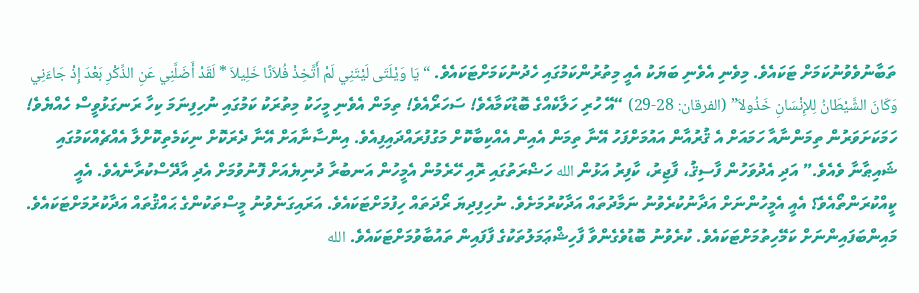ތަބާނުވެވުނުކަމަށް ޓަކައެވެ. މިވެނި އެވެނި ބަޔަކު އެއީ މިތުރުންކަމުގައި ހެދުނުކަމަށްޓަކައެވެ. “يَا وَيْلَتَى لَيْتَنِي لَمْ أَتَّخِذْ فُلاَنًا خَلِيلاَ * لَقَدْ أَضَلَّنِي عَنِ الذِّكْرِ بَعْدَ إِذْ جَاءَنِي وَكَانَ الشَّيْطَانُ لِلإِنْسَانِ خَذُولاَ” (الفرقان: 28-29) “އޭ ހުރި ހަލާކެއްގެ ބޮޑުކަމާއެވެ! ސަހަރޯއެވެ! ތިމަން އެވެނި މީހަކު މިތުރަކު ކަމުގައި ނުހިފިނަމަ ކިހާ ރަނގަޅުވީސް ހެއްޔެވެ! ހަމަކަށަވަރުން ތިމަންނާއާ ހަމައަށް އެ ޤުރުއާން އައުމަށްފަހު އޭނާ ތިމަން އެއިން އެއްކިބާކޮށް މަގުފުރައްދައިފިއެވެ. އިންސާނާއަށް އޭނާ ދެރަކޮށް ނިކަމެތިކޮށްލާ އެއްޗެއްކަމުގައި ޝައިޠާނާ ވެއެވެ.” އަދި އެދުވަހުން ފާސިޤު، ފާޖިރު، ކާފިރު އަޅުން الله ހަޟްރަތުގައި ރޮއި ހޭރެމުން އެމީހުން އަނބުރާ ދުނިޔެއަށް ފޮނުވުމަށް އެދި އާދޭސްކުރާނެއެވެ. އެއީ ކީއްކުރަންތޯއެވެ؟ އެއީ އެމީހުންނަށް އަދާނުކުރެވުނު ނަމާދުތައް އަދާކުރުމަށެވެ. ނުހިފިދިޔަ ރޯދަތައް ހިފުމަށްޓަކައެވެ. އަރައިގަނެވުނު މީސްތަކުންގެ ޙައްޤުތައް އަދާކުރުމަށްޓަކައެވެ. މައިންބަފައިންނަށް ކަމޭހިތުމަށްޓަކައެވެ. ކުރެވުނު ބޮޑުވެގެންވާ ފާހިޝްޢަމަލުތަކުގެ ފާފައިން ތައުބާވުމަށްޓަކައެވެ. الله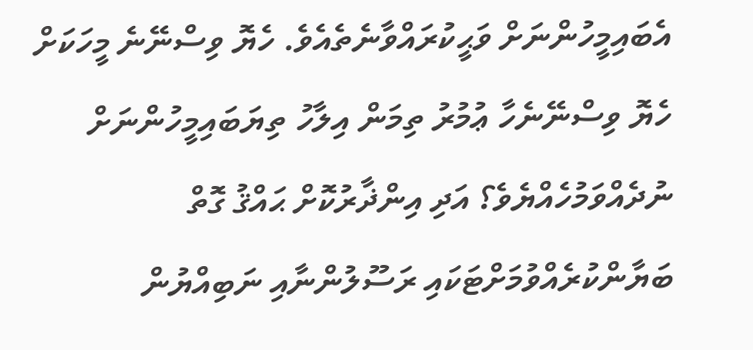އެބައިމީހުންނަށް ވަޙީކުރައްވާނެތެއެވެ. ހެޔޮ ވިސްނޭނެ މީހަކަށް ހެޔޮ ވިސްނޭނެހާ ޢުމުރު ތިމަން އިލާހު ތިޔަބައިމީހުންނަށް ނުދެއްވަމުހެއްޔެވެ؟ އަދި އިންޛާރުކޮށް ޙައްޤު ގޮތް ބަޔާންކުރެއްވުމަށްޓަކައި ރަސޫލުންނާއި ނަބިއްޔުން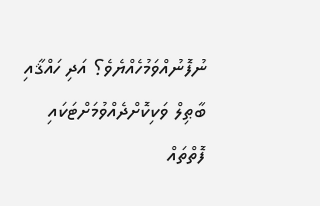ނުފޮނުއްވަމުހެއްޔެވެ؟ އަދި ހައްޤާއި ބާޠިލް ވަކިކޮށްދެއްވުމަށްޓަކައި ފޮތްތައް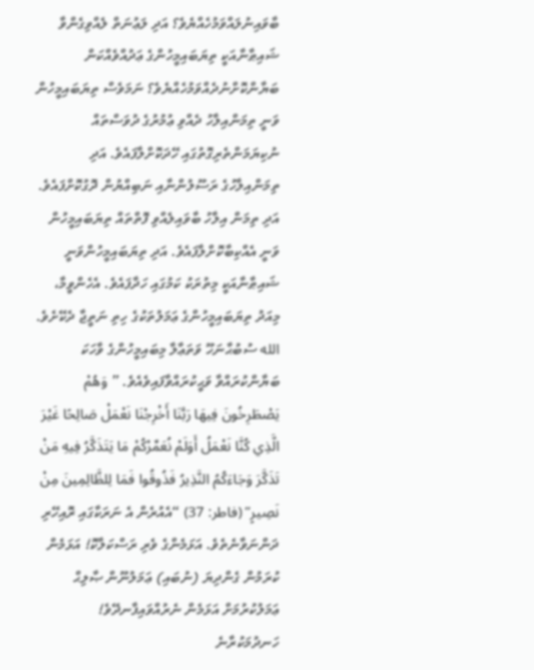ބާވައިނުލައްވަމުހެއްޔެވެ؟ އަދި ލަޢުނަތް ލެއްވިގެންވާ ޝައިޠާނާއަކީ ތިޔަބައިމީހުންގެ ޢަދުއްވެއްކަން ބަޔާންކޮށްނުދެއްވަމުހެއްޔެވެ؟ ނަމަވެސް ތިޔަބައިމީހުން ވަނީ ތިމަންއިލާހު ދެއްވި ޢުމުރުގެ ދުވަސްތައް ނުކިޔަމަންތެރިގޮތުގައި ހޭދަކޮށްލާފައެވެ. އަދި ތިމަންއިލާހުގެ ރަސޫލުންނާއި ނަބިއްޔުން ދޮގުކޮށްފައެވެ. އަދި ތިމަން އިލާހު ބާވައިލެއްވި ފޮތްތައް ތިޔަބައިމީހުން ވަނީ އެއްކިބާކޮށްލާފައެވެ. އަދި ތިޔަބައިމީހުންވަނީ ޝައިޠާނާއަކީ މިތުރަކު ކަމުގައި ހަދާފައެވެ. އެހެންވީމާ، މިއަދު ތިޔަބައިމީހުންގެ ޢަމަލުތަކުގެ ހިތި ނަތީޖާ ދެކޭށެވެ. الله ސުބުޙާނަހޫ ވަތަޢާލާ މިބައިމީހުންގެ ވާހަކަ ބަޔާންކުރައްވާ ވަޙީކުރައްވާފައިވެއެވެ. ” وَهُمْ يَصْطَرِخُونَ فِيهَا رَبَّنَا أَخْرِجْنَا نَعْمَلْ صَالِحًا غَيْرَ الَّذِي كُنَّا نَعْمَلُ أَوَلَمْ نُعَمِّرْكُمْ مَا يَتَذَكَّرُ فِيهِ مَنْ تَذَكَّرَ وَجَاءَكُمُ النَّذِيرُ فَذُوقُوا فَمَا لِلظَّالِمِينَ مِنْ نَصِيرٍ” (فاطر: 37) “އެއުރެން އެ ނަރަކާގައި ރޮއިހޭރި ދަންނަވާނެތެވެ. އަޅަމެންގެ ވެރި ރަސްކަލާކޮ! އަޅަމެން ކުރަމުން ގެންދިޔަ (ނުބައި) ޢަމަލުނޫން ޞާލިޙް ޢަމަލުކުރުމަށް އަޅަމެން ނެރުއްވައިފާނދޭވެ! ހަނދުމަކުރާނެ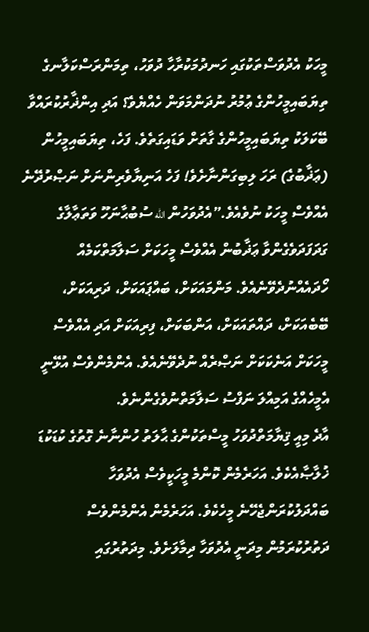މީހަކު އެދުވަސްތަކުގައި ހަނދުމަކުރާހާ ދުވަހު، ތިމަންރަސްކަލާނގެ ތިޔަބައިމީހުންގެ ޢުމުރު ނުދަންމަވަން ހެއްޔެވެ؟ އަދި އިންޛާރުކުރައްވާ ބޭކަލަކު ތިޔަބައިމީހުންގެ ގާތަށް ވަޑައިގަތެވެ. ފަހެ، ތިޔަބައިމީހުން (ޢަޛާބުގެ) ރަހަ ލިބިގަންނާށެވެ! ފަހެ އަނިޔާވެރިންނަށް ނަޞްރުދޭނެ އެއްވެސް މީހަކު ނުވެއެވެ.”އެދުވަހުން الله ސުބުޙާނަހޫ ވަތަޢާލާގެ ގަދަފަދަވެގެންވާ ޢަޛާބުން އެއްވެސް މީހަކަށް ސަލާމަތްކަމެއް ހޯދައެއްނުދެވޭނެއެވެ. މަންމައަކަށް، ބައްޕައަކަށް، ދަރިއަކަށް، ބޭބެއަކަށް، ދައްތައަކަށް، އަންބަކަށް، ފިރިއަކަށް އަދި އެއްވެސް މީހަކަށް އަނެކަކަށް ނަޞްރެއް ނުދެވޭނެއެވެ. އެންމެންވެސް އުޅޭނީ އެމީހެއްގެ އަމިއްލަ ނަފްސު ސަލާމަތްނުވެގެންނެވެ.
އާދެ މިއީ ޤިޔާމަތްދުވަހު މީސްތަކުންގެ ޙާލަތު ހުންނާނެ ގޮތުގެ ކުޑަކުޑަ ޚުލާޞާއެކެވެ. އަހަރެމެން ކޮންމެ މީހަކީވެސް އެދުވަހާ ބައްދަލުކުރަންޖެހޭނެ މީހެކެވެ. އަހަރެމެން އެންމެންވެސް ދަތުރުކުރަމުން މިދަނީ އެދުވަހާ ދިމާލަށެވެ. މިދަތުރުގައި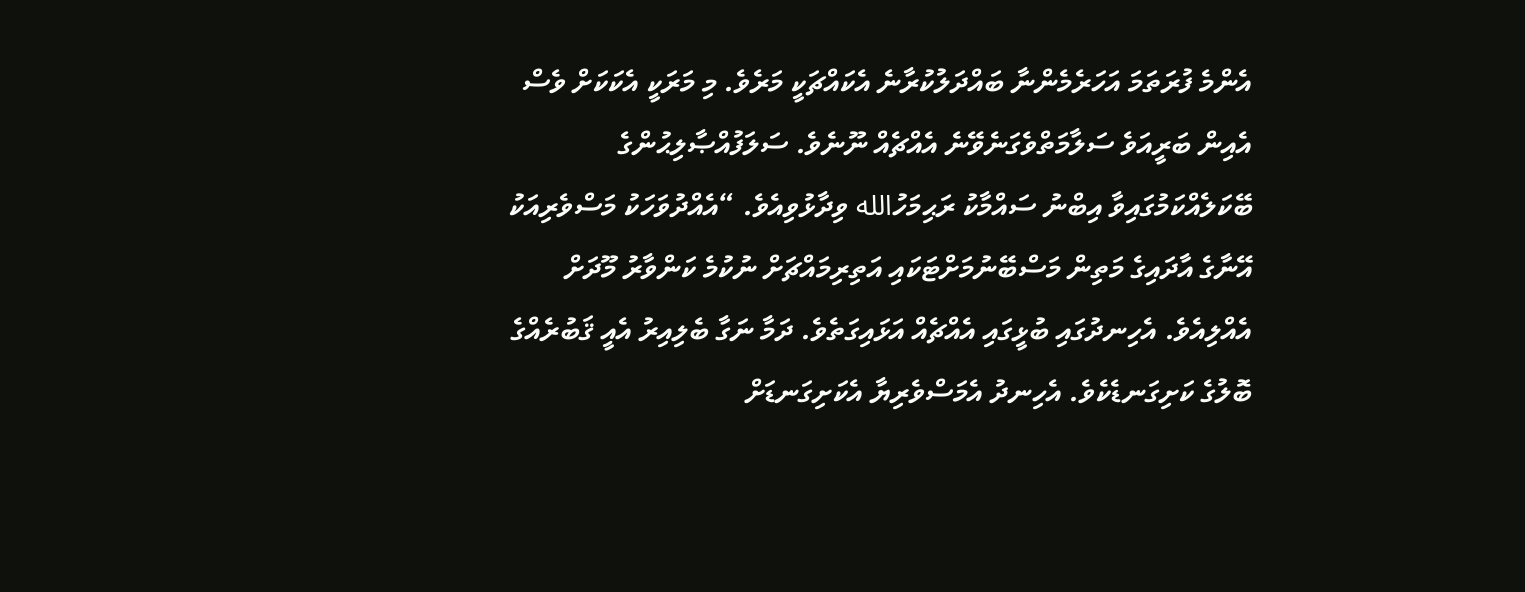އެންމެ ފުރަތަމަ އަހަރެމެންނާ ބައްދަލުކުރާނެ އެކައްޗަކީ މަރެވެ. މި މަރަކީ އެކަކަށް ވެސް އެއިން ބަރީއަވެ ސަލާމަތްވެގަނެވޭނެ އެއްޗެއް ނޫނެވެ. ސަލަފުއްޞާލިޙުންގެ ބޭކަލެއްކަމުގައިވާ އިބްނު ސައްމާކު ރަޙިމަހުالله ވިދާޅުވިއެވެ. “އެއްދުވަހަކު މަސްވެރިއަކު އޭނާގެ އާދައިގެ މަތިން މަސްބޭނުމަށްޓަކައި އަތިރިމައްޗަށް ނުކުމެ ކަންވާރު މޫދަށް އެއްލިއެވެ. އެހިނދުގައި ބުޅީގައި އެއްޗެއް އަޅައިގަތެވެ. ދަމާ ނަގާ ބެލިއިރު އެއީ ޤަބުރެއްގެ ބޮލުގެ ކަށިގަނޑެކެވެ. އެހިނދު އެމަސްވެރިޔާ އެކަށިގަނޑަށް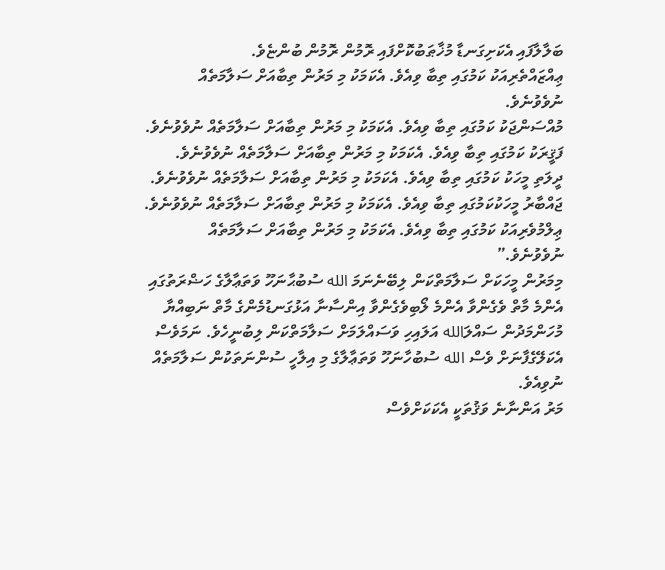ބަލާލާފައި އެކަށިގަނޑާ މުޚާޠަބުކޮށްފައި ރޮމުން ރޮމުން ބުންޏެވެ.
ޢިއްޒައްތެރިއަކު ކަމުގައި ތިބާ ވިއެވެ. އެކަމަކު މި މަރުން ތިބާއަށް ސަލާމަތެއް ނުވެވުނެވެ.
މުއްސަންޖަކު ކަމުގައި ތިބާ ވިއެވެ. އެކަމަކު މި މަރުން ތިބާއަށް ސަލާމަތެއް ނުވެވުނެވެ.
ފަޤީރަކު ކަމުގައި ތިބާ ވިއެވެ. އެކަމަކު މި މަރުން ތިބާއަށް ސަލާމަތެއް ނުވެވުނެވެ.
ދީލަތި މީހަކު ކަމުގައި ތިބާ ވިއެވެ. އެކަމަކު މި މަރުން ތިބާއަށް ސަލާމަތެއް ނުވެވުނެވެ.
ޖައްބާރު މީހަކުކަމުގައި ތިބާ ވިއެވެ. އެކަމަކު މި މަރުން ތިބާއަށް ސަލާމަތެއް ނުވެވުނެވެ.
ޢިލްމުވެރިއަކު ކަމުގައި ތިބާ ވިއެވެ. އެކަމަކު މި މަރުން ތިބާއަށް ސަލާމަތެއް ނުވެވުނެވެ.”
މިމަރުން މީހަކަށް ސަލާމަތްކަން ލިބޭނެނަމަ الله ސުބުޙާނަހޫ ވަތަޢާލާގެ ހަޟްރަތުގައި އެންމެ މާތް ވެގެންވާ އެންމެ ލޯބިވެގެންވާ އިންސާނާ އަޅުގަނޑުމެންގެ މާތް ނަބިއްޔާ މުހަންމަދުން ސައްލަالله އަލައިހި ވަސައްލަމަށް ސަލާމަތްކަން ލިބުނީހެވެ. ނަމަވެސް އެކަލޭގެފާނަށް ވެސް الله ސުބުހާނަހޫ ވަތަޢާލާގެ މި އިލާހީ ސުންނަތަކުން ސަލާމަތެއް ނުވިއެވެ.
މަރު އަންނާނެ ވަޤުތަކީ އެކަކަށްވެސް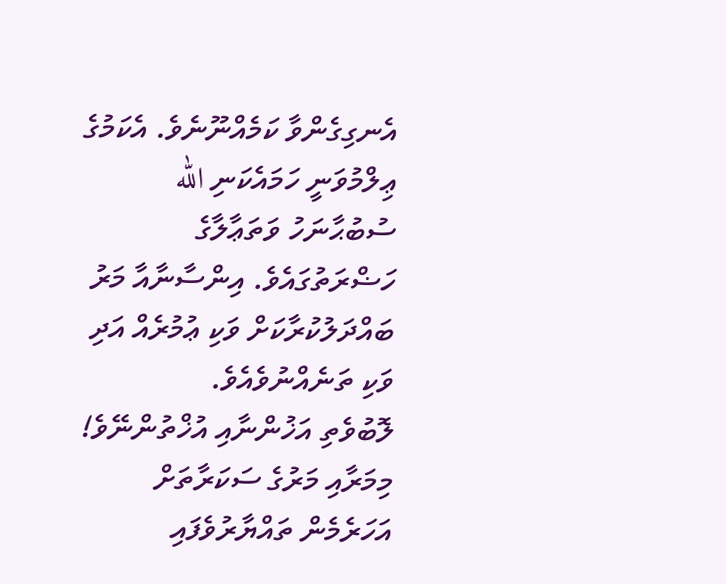އެނގިގެންވާ ކަމެއްނޫނެވެ. އެކަމުގެ ޢިލްމުވަނީ ހަމައެކަނި الله ސުބުޙާނަހު ވަތަޢާލާގެ ހަޟްރަތުގައެވެ. އިންސާނާއާ މަރު ބައްދަލުކުރާކަށް ވަކި ޢުމުރެއް އަދި ވަކި ތަނެއްނުވެއެވެ.
ލޮބުވެތި އަޚުންނާއި އުޚްތުންނޭވެ! މިމަރާއި މަރުގެ ސަކަރާތަށް އަހަރެމެން ތައްޔާރުވެފައި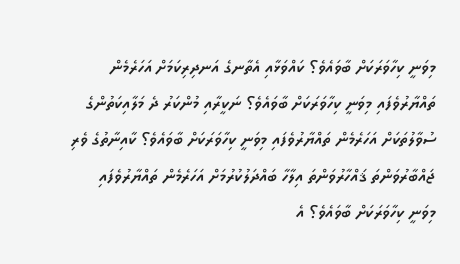މިވަނީ ކިހާވަރަކަށް ބާވައެވެ؟ ކައްވަޅާއި އެތާނގެ އަނދިރިކަމަށް އަހަރެމެން ތައްޔާރުވެފައި މިވަނީ ކިހާވަރަކަށް ބާވައެވެ؟ ނަކީރާއި މުންކަރު ދެ މަލާއިކަތުންގެ ސުވާލުތަކަށް އަހަރެމެން ތައްޔާރުވެފައި މިވަނީ ކިހާވަރަކަށް ބާވައެވެ؟ ކާއިނާތުގެ ވެރި ޖައްބާރުވަންތަ ޤައްހާރުވަންތަ އިލާހާ ބައްދަލުކުރުމަށް އަހަރެމެން ތައްޔާރުވެފައި މިވަނީ ކިހާވަރަކަށް ބާވައެވެ؟ އެ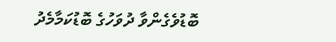ބޮޑުވެގެންވާ ދުވަހުގެ ބޮޑުކަމާމެދު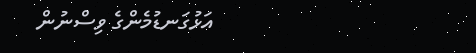އަޅުގަނޑުމެންގެ ވިސްނުން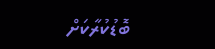ބޮޑުކުރާކަށް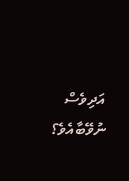އަދިވެސް ނުވޭބާއެވެ؟